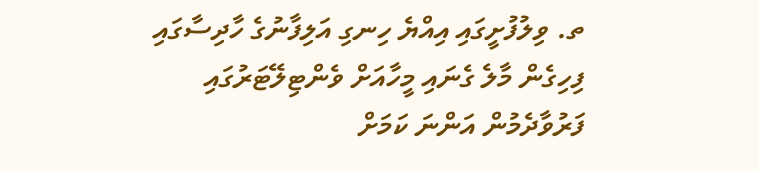ތ. ވިލުފުށީގައި އިއްޔެ ހިނގި އަލިފާނުގެ ހާދިސާގައި ފިހިގެން މާލެ ގެނައި މީހާއަށް ވެންޓިލޭޓަރުގައި ފަރުވާދެމުން އަންނަ ކަމަށް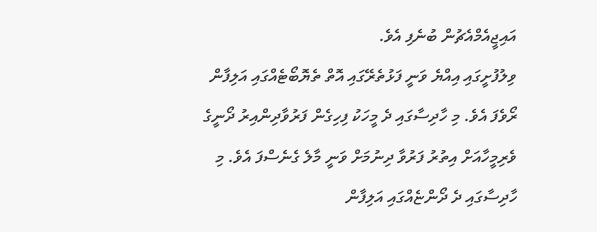އައިޖީއެމްއެޗުން ބުނެފި އެވެ.
ވިލުފުށީގައި އިއްޔެ ވަނީ ފަޅުތެރޭގައި އޮތް ތެޔޮބޯޓެއްގައި އަލިފާން ރޯވެފަ އެވެ. މި ހާދިސާގައި ދެ މީހަކު ފިހިގެން ފަރުވާދިންއިރު ދޯނީގެ ވެރިމީހާއަށް އިތުރު ފަރުވާ ދިނުމަށް ވަނީ މާލެ ގެނެސްފަ އެވެ. މި ހާދިސާގައި ދެ ދޯންޏެއްގައި އަލިފާން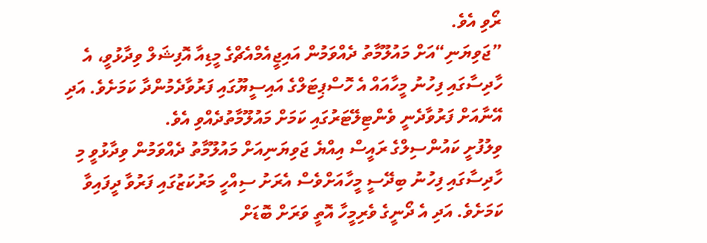ރޯވި އެވެ.
”ޖަވިޔަނި“އަށް މައުލޫމާތު ދެއްވަމުން އައިޖީއެމްއެޗްގެ މީޑިއާ އޮފިޝަލް ވިދާޅުވީ، އެ ހާދިސާގައި ފިހުނު މީހާއައް އެ ހޮސްޕިޓަލްގެ އައިސީޔޫގައި ފަރުވާދެމުންދާ ކަމަށެވެ. އަދި އޭނާއަށް ފަރުވާދެނީ ވެންޓިލޭޓަރުގައި ކަމަށް މައުލޫމާތުދެއްވި އެވެ.
ވިލުފުށީ ކައުންސިލްގެ ރައީސް އިއްޔެ ޖަވިޔަނިއަށް މައުލޫމާތު ދެއްވަމުން ވިދާޅުވީ މި ހާދިސާގައި ފިހުނު ބިދޭސީ މީހާއަށްވެސް އެރަށު ސިއްހީ މަރުކަޒުގައި ފަރުވާ ދީފައިވާ ކަމަށެވެ. އަދި އެ ދޯނީގެ ވެރިމީހާ އޮތީ ވަރަށް ބޮޑަށް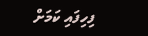ފިހިފައި ކަމަށް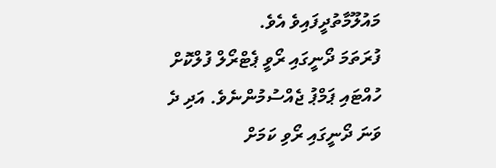މައުލޫމާތުދީފައިވެ އެވެ.
ފުރަތަމަ ދޯނީގައި ރޯވީ ޕެޓްރޯލް ފުލްކޮށް ހުއްޓައި ޕަމްޕު ޖެއްސުމުންނެވެ. އަދި ދެ ވަނަ ދޯނީގައި ރޯވި ކަމަށް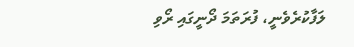ލަފާކުރެވެނީ، ފުރަތަމަ ދޯނީގައި ރޯވި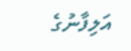އަލިފާނުގެ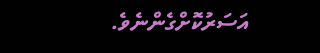އަސަރުކޮށްގެންނެވެ.